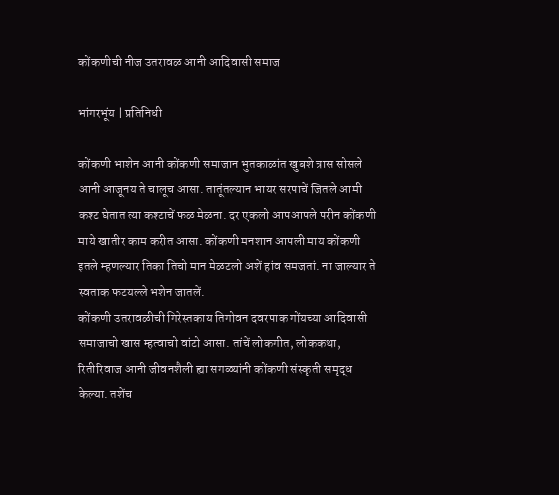कोंकणीची नीज उतरावळ आनी आदिवासी समाज

भांगरभूंय | प्रतिनिधी

कोंकणी भाशेन आनी कोंकणी समाजान भुतकाळांत खुबशे त्रास सोसले आनी आजूनय ते चालूच आसा. तातूंतल्यान भायर सरपाचें जितले आमी कश्ट घेतात त्या कश्टाचें फळ मेळना. दर एकलो आपआपले परीन कोंकणी माये खातीर काम करीत आसा. कोंकणी मनशान आपली माय कोंकणी इतले म्हणल्यार तिका तिचो मान मेळटलो अशें हांव समजतां. ना जाल्यार ते स्वताक फटयल्ले भशेन जातलें.
कोंकणी उतरावळीची गिरेस्तकाय तिगोवन दवरपाक गोंयच्या आदिवासी समाजाचो खास म्हत्वाचो वांटो आसा. तांचें लोकगीत, लोककथा, रितीरिवाज आनी जीवनशैली ह्या सगळ्यांनी कोंकणी संस्कृती समृद्ध केल्या. तशेंच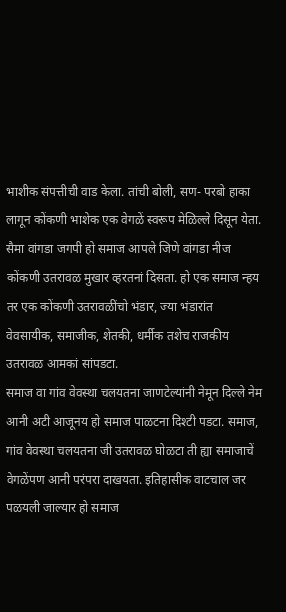भाशीक संपत्तीची वाड केला. तांची बोली, सण- परबो हाका लागून कोंकणी भाशेक एक वेगळें स्वरूप मेळिल्ले दिसून येता. सैमा वांगडा जगपी हो समाज आपले जिणे वांगडा नीज कोंकणी उतरावळ मुखार व्हरतनां दिसता. हो एक समाज न्हय तर एक कोंकणी उतरावळींचो भंडार, ज्या भंडारांत वेवसायीक, समाजीक, शेतकी, धर्मीक तशेच राजकीय उतरावळ आमकां सांपडटा.
समाज वा गांव वेवस्था चलयतना जाणटेल्यांनी नेमून दिल्ले नेम आनी अटी आजूनय हो समाज पाळटना दिश्टी पडटा. समाज, गांव वेवस्था चलयतना जी उतरावळ घोळटा ती ह्या समाजाचें वेगळेंपण आनी परंपरा दाखयता. इतिहासीक वाटचाल जर पळयली जाल्यार हो समाज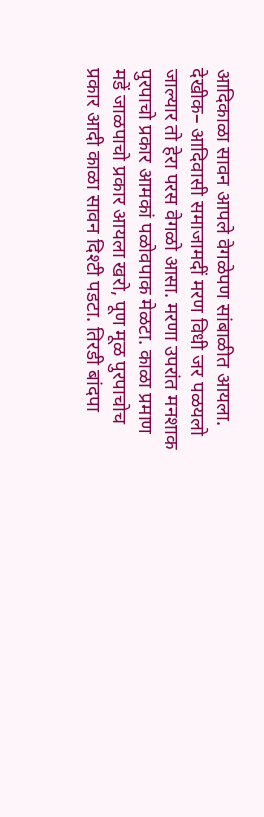आदिकाळा सावन आपले वेगळेपण सांबाळीत आयला. देखीक– आदिवासी समाजामदीं मरण विधी जर पळयलो जाल्यार तो हेरा परस वेगळो आसा. मरणा उपरांत मनशाक पुरपाचो प्रकार आमकां पळोवपाक मेळटा. काळा प्रमाण मडें जाळपाचो प्रकार आयला खरो, पूण मूळ पुरपाचोच प्रकार आदी काळा सावन दिश्टी पडटा. तिरडी बांदपा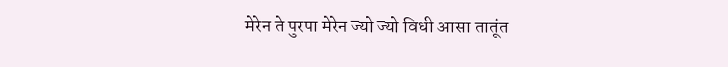मेरेन ते पुरपा मेरेन ज्यो ज्यो विधी आसा तातूंत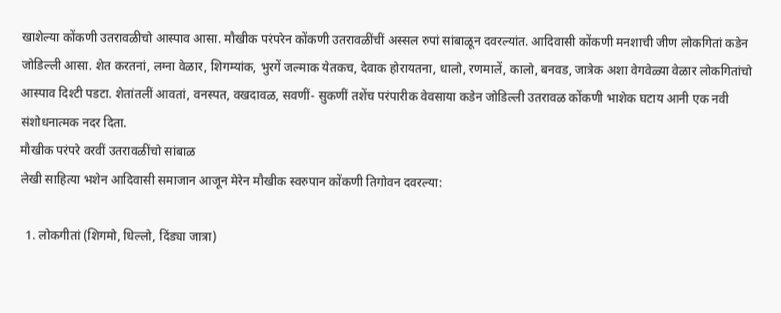खाशेल्या कोंकणी उतरावळीचो आस्पाव आसा. मौखीक परंपरेन कोंकणी उतरावळींचीं अस्सल रुपां सांबाळून दवरल्यांत. आदिवासी कोंकणी मनशाची जीण लोकगितां कडेन जोडिल्ली आसा. शेत करतनां, लग्ना वेळार, शिगम्यांक, भुरगें जल्माक येतकच, देवाक होरायतना, धालो, रणमालें, कालो, बनवड, जात्रेक अशा वेगवेळ्या वेळार लोकगितांचो आस्पाव दिश्टी पडटा. शेतांतलीं आवतां, वनस्पत, वखदावळ, सवणीं- सुकणीं तशेंच परंपारीक वेवसाया कडेन जोडिल्ली उतरावळ कोंकणी भाशेक घटाय आनी एक नवी संशोधनात्मक नदर दिता.
मौखीक परंपरे वरवीं उतरावळींचो सांबाळ
लेखी साहित्या भशेन आदिवासी समाजान आजून मेरेन मौखीक स्वरुपान कोंकणी तिगोवन दवरल्या:

  1. लोकगीतां (शिगमो, धिल्लो, दिंड्या जात्रा)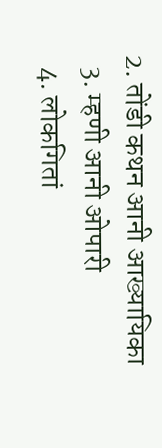2. तोंडी कथन आनी आख्यायिका
  3. म्हणी आनी ओपारी
  4. लोकगितां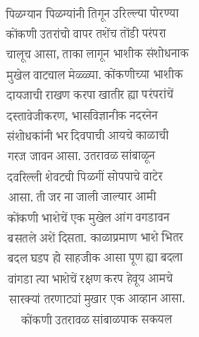पिळग्यान पिळग्यांनी तिगून उरिल्ल्या पोरण्या कोंकणी उतरांचो वापर तशेंच तोंडी परंपरा चालूच आसा, ताका लागून भाशीक संशोधनाक मुखेल वाटचाल मेळ्ळ्या. कोंकणीच्या भाशीक दायजाची राखण करपा खातीर ह्या परंपरांचें दस्तावेजीकरण, भासविज्ञानीक नदरनेन संशोधकांनी भर दिवपाची आयचे काळाची गरज जावन आसा. उतरावळ सांबाळून दवरिल्ली शेवटची पिळगीं सोपपाचे वाटेर आसा. ती जर ना जाली जाल्यार आमी कोंकणी भाशेचें एक मुखेल आंग वगडावन बसतले अशें दिसता. काळाप्रमाण भाशे भितर बदल घडप हो साहजीक आसा पूण ह्या बदला वांगडा त्या भाशेचें रक्षण करप हेवूय आमचे सारक्यां तरणाट्यां मुखार एक आव्हान आसा.
    कोंकणी उतरावळ सांबाळपाक सकयल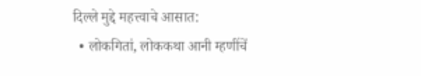दिल्ले मुद्दे महत्त्वाचे आसात:
  • लोकगितां, लोककथा आनी म्हणींचें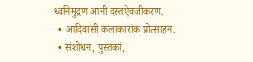ध्वनिमुद्रण आनी दस्तऐवजीकरण.
  • आदिवासी कलाकारांक प्रोत्साहन.
  • संशोधन, पुस्तकां,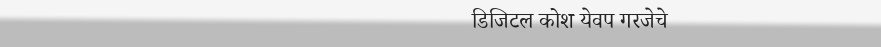डिजिटल कोश येवप गरजेचे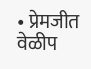• प्रेमजीत वेळीप